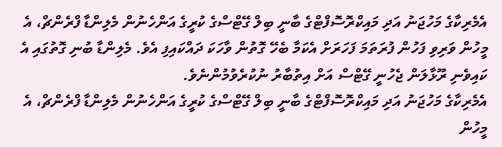އެމެރިކާގެ މަހުޖަނު އަދި މައިކްރޮސޮފްޓްގެ ބާނީ ބިލް ގޭޓްސްގެ ކުރީގެ އަންހެނުން މެލިންޑާ ފްރެންޗް، އެ މީހުން ވަރިވި ފަހުން ފުރަތަމަ ފަހަރަށް އެކަމާ ބެހޭ ގޮތުން ވާހަކަ ދައްކައިފި އެވެ. މެލިންޑާ ބުނި ގޮތުގައި އެ ކައިވެނި ރޫޅާލަން ޖެހުނީ ގޭޓްސް އަށް އިތުބާރު ނުކުރެވުމުންނެވެ.
އެމެރިކާގެ މަހުޖަނު އަދި މައިކްރޮސޮފްޓްގެ ބާނީ ބިލް ގޭޓްސްގެ ކުރީގެ އަންހެނުން މެލިންޑާ ފްރެންޗް، އެ މީހުން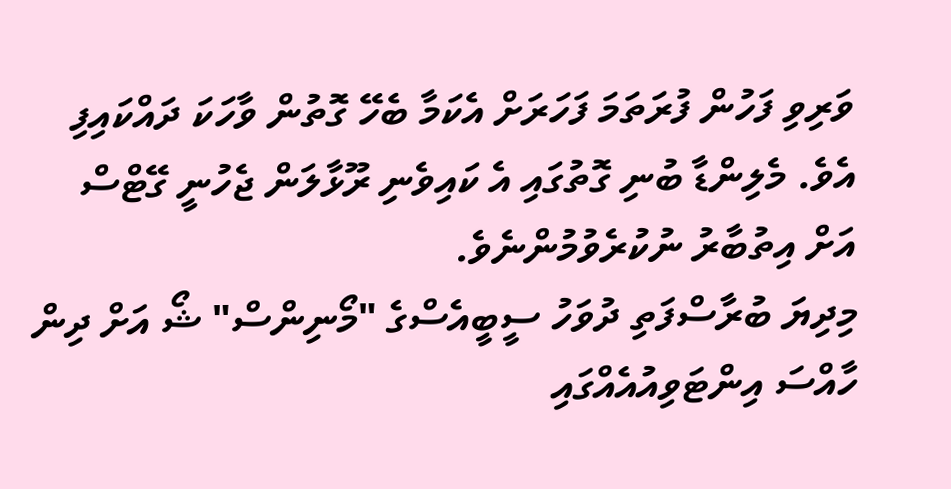ވަރިވި ފަހުން ފުރަތަމަ ފަހަރަށް އެކަމާ ބެހޭ ގޮތުން ވާހަކަ ދައްކައިފި އެވެ. މެލިންޑާ ބުނި ގޮތުގައި އެ ކައިވެނި ރޫޅާލަން ޖެހުނީ ގޭޓްސް އަށް އިތުބާރު ނުކުރެވުމުންނެވެ.
މިދިޔަ ބުރާސްފަތި ދުވަހު ސީބީއެސްގެ "މޯނިންސް" ޝޯ އަށް ދިން ހާއްސަ އިންޓަވިއުއެއްގައި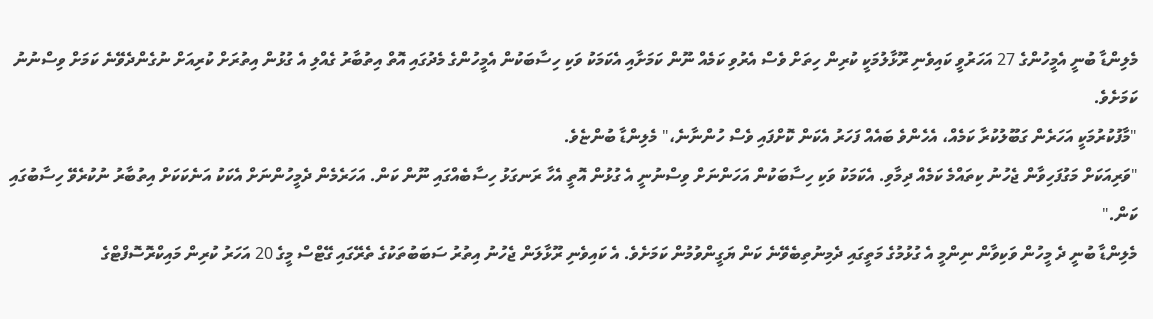މެލިންޑާ ބުނީ އެމީހުންގެ 27 އަހަރުވީ ކައިވެނި ރޫޅާލުމަކީ ކުރިން ހިތަށް ވެސް އެރުވި ކަމެއް ނޫން ކަމަށާއި އެކަމަކު ވަކި ހިސާބަކުން އެމީހުންގެ މެދުގައި އޮތް އިތުބާރު ގެއްލި އެ ގުޅުން އިތުރަށް ކުރިއަށް ނުގެންދެވޭނެ ކަމަށް ވިސްނުނު ކަމަށެވެ.
"މާފުކުރުމަކީ އަހަރެން ގަބޫލުކުރާ ކަމެއް، އެހެންވެ ބައެއް ފަހަރު އެކަން ކޮށްފައި ވެސް ހުންނާނެ،" މެލިންޑާ ބުންޏެވެ.
"ވަރިއަކަށް މަގުފަހިވާން ޖެހުނު ކިތައްމެ ކަމެއް ދިމާވި. އެކަމަކު ވަކި ހިސާބަކުން އަހަންނަށް ވިސްނުނީ އެ ގުޅުން އޮތީ އެހާ ރަނގަޅު ހިސާބެއްގައި ނޫން ކަން. އަހަރެމެން ދެމީހުންނަށް އެކަކު އަނެކަކަށް އިތުބާރު ނުކުރެވޭ ހިސާބުގައި ކަން."
މެލިންޑާ ބުނީ ދެ މީހުން ވަކިވާން ނިންމީ އެ ގުޅުމުގެ މަތީގައި ދެމިނުތިބެވޭނެ ކަން ޔަގީންވުމުން ކަމަށެވެ. އެ ކައިވެނި ރޫޅާލަން ޖެހުނު އިތުރު ސަބަބުތަކުގެ ތެރޭގައި ގޭޓްސް މީގެ 20 އަހަރު ކުރިން މައިކްރޮސޮފްޓްގެ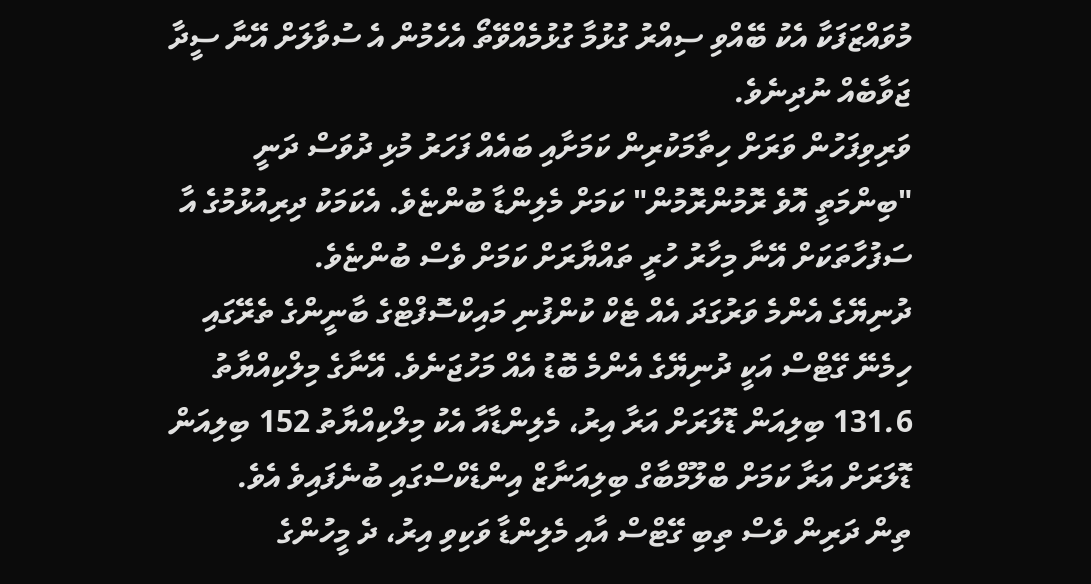މުވައްޒަފަކާ އެކު ބޭއްވި ސިއްރު ގުޅުމާ ގުޅުމެއްވޭތޯ އެހެމުން އެ ސުވާލަށް އޭނާ ސީދާ ޖަވާބެއް ނުދިނެވެ.
ވަރިވިފަހުން ވަރަށް ހިތާމަކުރިން ކަމަށާއި ބައެއް ފަހަރު މުޅި ދުވަސް ދަނީ "ބިންމަތީ އޮވެ ރޮމުންރޮމުން" ކަމަށް މެލިންޑާ ބުންޏެވެ. އެކަމަކު ދިރިއުޅުމުގެ އާ ސަފުހާތަކަށް އޭނާ މިހާރު ހުރީ ތައްޔާރަށް ކަމަށް ވެސް ބުންޏެވެ.
ދުނިޔޭގެ އެންމެ ވަރުގަދަ އެއް ޓެކް ކުންފުނި މައިކްސޮފްޓްގެ ބާނީންގެ ތެރޭގައި ހިމެނޭ ގޭޓްސް އަކީ ދުނިޔޭގެ އެންމެ ބޮޑު އެއް މަހުޖަނެވެ. އޭނާގެ މިލްކިއްޔާތު 131.6 ބިލިއަން ޑޮލަރަށް އަރާ އިރު، މެލިންޑާއާ އެކު މިލްކިއްޔާތު 152 ބިލިއަން ޑޮލަރަށް އަރާ ކަމަށް ބްލޫމްބާގް ބިލިއަނާޒް އިންޑެކްސްގައި ބުނެފައިވެ އެވެ.
ތިން ދަރިން ވެސް ތިބި ގޭޓްސް އާއި މެލިންޑާ ވަކިވި އިރު، ދެ މީހުންގެ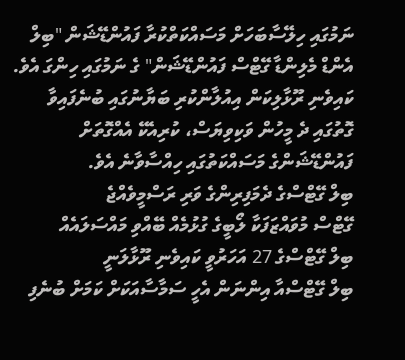ނަމުގައި ހިލޭސާބަހަށް މަސައްކަތްކުރާ ފައުންޑޭޝަން "ބިލް އެންޑް މެލިންޑާ ގޭޓްސް ފައުންޑޭޝަން" ގެ ނަމުގައި ހިންގަ އެވެ. ކައިވެނި ރޫޅާލިކަން އިއުލާންކުރި ބަޔާނުގައި ބުނެފައިވާ ގޮތުގައި ދެ މީހުން ވަކިވިޔަސް، ކުރިއެކޭ އެއްގޮތަށް ފައުންޑޭޝަންގެ މަސައްކަތުގައި ހިއްސާވާނެ އެވެ.
ބިލް ގޭޓްސްގެ ދެމަފިރިންގެ ވަރި ރަސްމީވެއްޖެ
ގޭޓްސް މުވައްޒަފަކާ ލޯބީގެ ގުޅުމެއް ބޭއްވި މައްސަލައެއް
ބިލް ގޭޓްސްގެ 27 އަހަރުވީ ކައިވެނި ރޫޅާލަނީ
ބިލް ގޭޓްސްއާ އިންނަން އެހީ ސަމާސާއަކަށް ކަމަށް ބުނެފި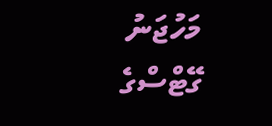މަހުޖަނު ގޭޓްސްގެ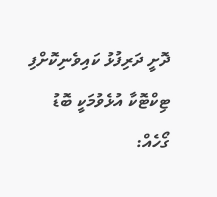ދޮށީ ދަރިފުޅު ކައިވެނިކޮށްފި
ޓިކްޓޮކާ އުޅެވުމަކީ ބޮޑު ގޯހެއް: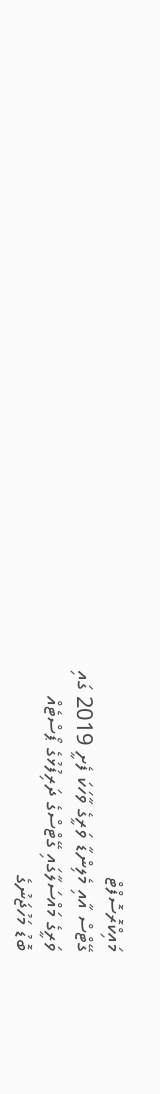މައިކްރޮސޮފްޓް
ގޭޓްސް އާއި މެލިންޑާ ވަރީގެ ވާހަކަ ފެށީ 2019 ގައި
ވަރީގެ މައްސަލާގައި ގޭޓްސްގެ ދަރިފުޅުގެ ޕޯސްޓެއް
ބޮޑު މަހުޖަނުގެ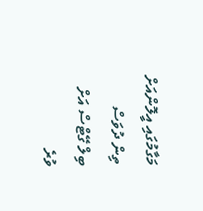މަގާމުގައި އީލޮންއަށް ތިން ދުވަސް
ބިލް ގޭޓްސް އަށް ވުރެ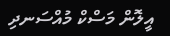އީލޮން މަސްކް މުއްސަނދި